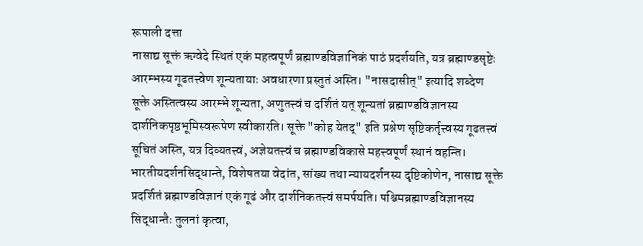रूपाली दत्ता
नासाद्य सूक्तं ऋग्वेदे स्थितं एकं महत्वपूर्णं ब्रह्माण्डविज्ञानिकं पाठं प्रदर्शयति, यत्र ब्रह्माण्डसृष्टेः आरम्भस्य गूढतत्त्वेण शून्यतायाः अवधारणा प्रस्तुतं अस्ति। "नासदासीत्" इत्यादि शब्देण सूक्ते अस्तित्वस्य आरम्भे शून्यता, अणुतत्त्वं च दर्शितं यत् शून्यतां ब्रह्माण्डविज्ञानस्य दार्शनिकपृष्ठभूमिस्वरूपेण स्वीकारति। सूक्ते "कोह येतद्" इति प्रश्नेण सृष्टिकर्तृत्त्वस्य गूढतत्त्वं सूचितं अस्ति, यत्र दिव्यतत्त्वं, अज्ञेयतत्त्वं च ब्रह्माण्डविकासे महत्त्वपूर्णं स्थानं वहन्ति। भारतीयदर्शनसिद्धान्ते, विशेषतया वेदांत, सांख्य तथा न्यायदर्शनस्य दृष्टिकोणेन, नासाद्य सूक्ते प्रदर्शितं ब्रह्माण्डविज्ञानं एकं गूढं और दार्शनिकतत्त्वं समर्पयति। पश्चिमब्रह्माण्डविज्ञानस्य सिद्धान्तैः तुलनां कृत्वा,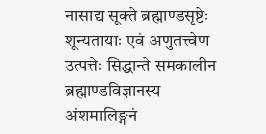नासाद्य सूक्ते ब्रह्माण्डसृष्टेः शून्यतायाः एवं अणुतत्त्वेण उत्पत्तेः सिद्धान्ते समकालीन ब्रह्माण्डविज्ञानस्य अंशमालिङ्गनं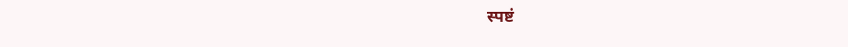स्पष्टं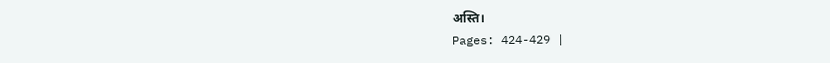अस्ति।
Pages: 424-429 |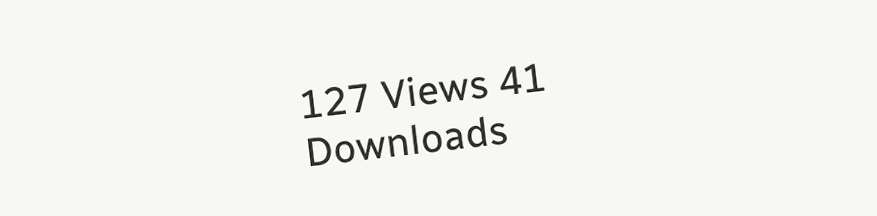127 Views 41 Downloads